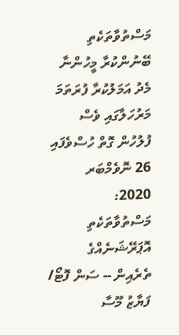މަސްތުވާތަކެތި ބޭނުންކުރާ މީހުންނާ މެދު އަމަލުކުރާ ފުރަތަމަ މަރުހަލާގައި ވެސް ފުލުހުން ގޮތް ހުސްވެފައި
26 ނޮވެމްބަރ 2020: މަސްތުވާތަކެތި އޮޕަރޭޝަނެއްގެ ތެރެއިން -- ސަން ފޮޓޯ/ ފަޔާޒު މޫސާ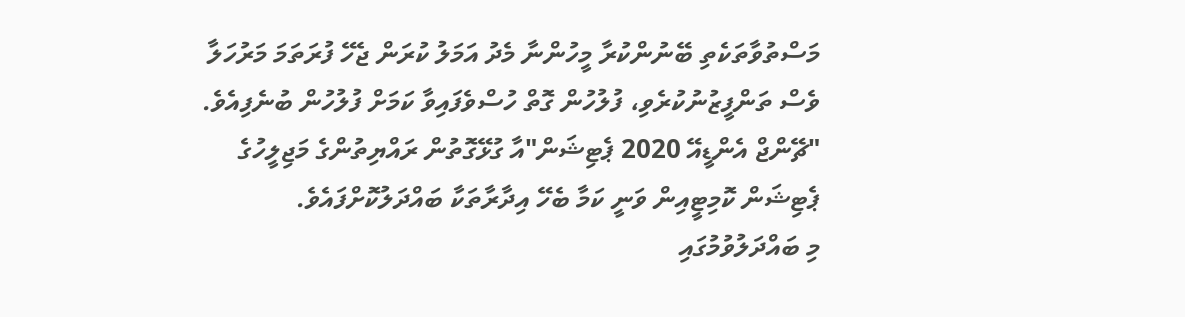މަސްތުވާތަކެތި ބޭނުންކުރާ މީހުންނާ މެދު އަމަލު ކުރަން ޖެހޭ ފުރަތަމަ މަރުހަލާ ވެސް ތަންފީޒުނުކުރެވި، ފުލުހުން ގޮތް ހުސްވެފައިވާ ކަމަށް ފުލުހުން ބުނެފިއެވެ.
"ޗޭންޖް އެންޑީއޭ 2020 ޕެޓިޝަން"އާ ގުޅޭގޮތުން ރައްޔިތުންގެ މަޖިލީހުގެ ޕެޓިޝަން ކޮމިޓީއިން ވަނީ ކަމާ ބެހޭ އިދާރާތަކާ ބައްދަލުކޮށްފައެވެ.
މި ބައްދަލުވުމުގައި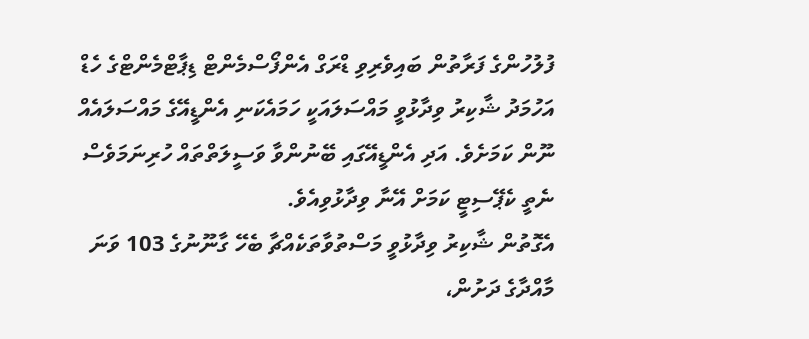ފުލުހުންގެ ފަރާތުން ބައިވެރިވި ޑްރަގް އެންފޯސްމެންޓް ޑިޕާޓްމެންޓްގެ ހެޑް އަހުމަދު ޝާކިރު ވިދާޅުވީ މައްސަލައަކީ ހަމައެކަނި އެންޑީއޭގެ މައްސަލައެއް ނޫން ކަމަށެވެ. އަދި އެންޑީއޭގައި ބޭނުންވާ ވަސީލަތްތައް ހުރިނަމަވެސް ނެތީ ކެޕޭސިޓީ ކަމަށް އޭނާ ވިދާޅުވިއެވެ.
އެގޮތުން ޝާކިރު ވިދާޅުވީ މަސްތުވާތަކެއްޗާ ބެހޭ ގާނޫނުގެ 103 ވަނަ މާއްދާގެ ދަށުން،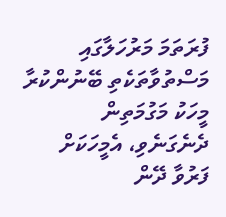ފުރަތަމަ މަރުހަލާގައި މަސްތުވާތަކެތި ބޭނުންކުރާ މީހަކު މަގުމަތިން ދެނެގަނެވި، އެމީހަކަށް ފަރުވާ ދޭން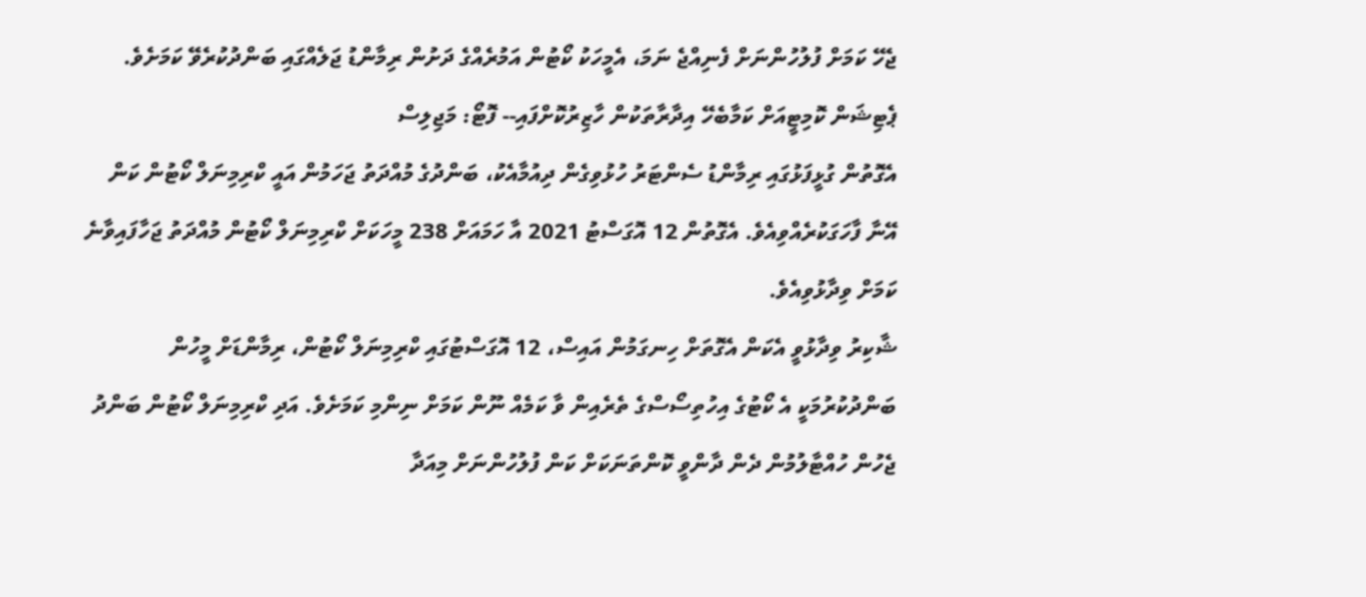ޖެހޭ ކަމަށް ފުލުހުންނަށް ފެނިއްޖެ ނަމަ، އެމީހަކު ކޯޓުން އަމުރެއްގެ ދަށުން ރިމާންޑު ޖަލެއްގައި ބަންދުކުރެވޭ ކަމަށެވެ.
ޕެޓިޝަން ކޮމިޓީއަށް ކަމާބެހޭ އިދާރާތަކުން ހާޒިރުކޮށްފައި-- ފޮޓޯ: މަޖިލިސް
އެގޮތުން ގުޅީފަޅުގައި ރިމާންޑު ސެންޓަރު ހުޅުވިގެން ދިއުމާއެކު، ބަންދުގެ މުއްދަތު ޖަހަމުން އައީ ކްރިމިނަލް ކޯޓުން ކަން އޭނާ ފާހަގަކުރެއްވިއެވެ. އެގޮތުން 12 އޮގަސްޓު 2021 އާ ހަމައަށް 238 މީހަކަށް ކްރިމިނަލް ކޯޓުން މުއްދަތު ޖަހާފައިވާނެ ކަމަށް ވިދާޅުވިއެވެ.
ޝާކިރު ވިދާޅުވީ އެކަން އެގޮތަށް ހިނގަމުން އައިސް، 12 އޮގަސްޓުގައި ކްރިމިނަލް ކޯޓުން، ރިމާންޑަށް މީހުން ބަންދުކުރުމަކީ އެ ކޯޓުގެ އިހުތިސޯސްގެ ތެރެއިން ވާ ކަމެއް ނޫން ކަމަށް ނިންމި ކަމަށެވެ. އަދި ކްރިމިނަލް ކޯޓުން ބަންދު ޖެހުން ހުއްޓާލުމުން ދެން ދާންވީ ކޮންތަނަކަށް ކަން ފުލުހުންނަށް މިއަދާ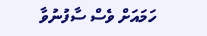ހަމައަށް ވެސް ސާފުނުވާ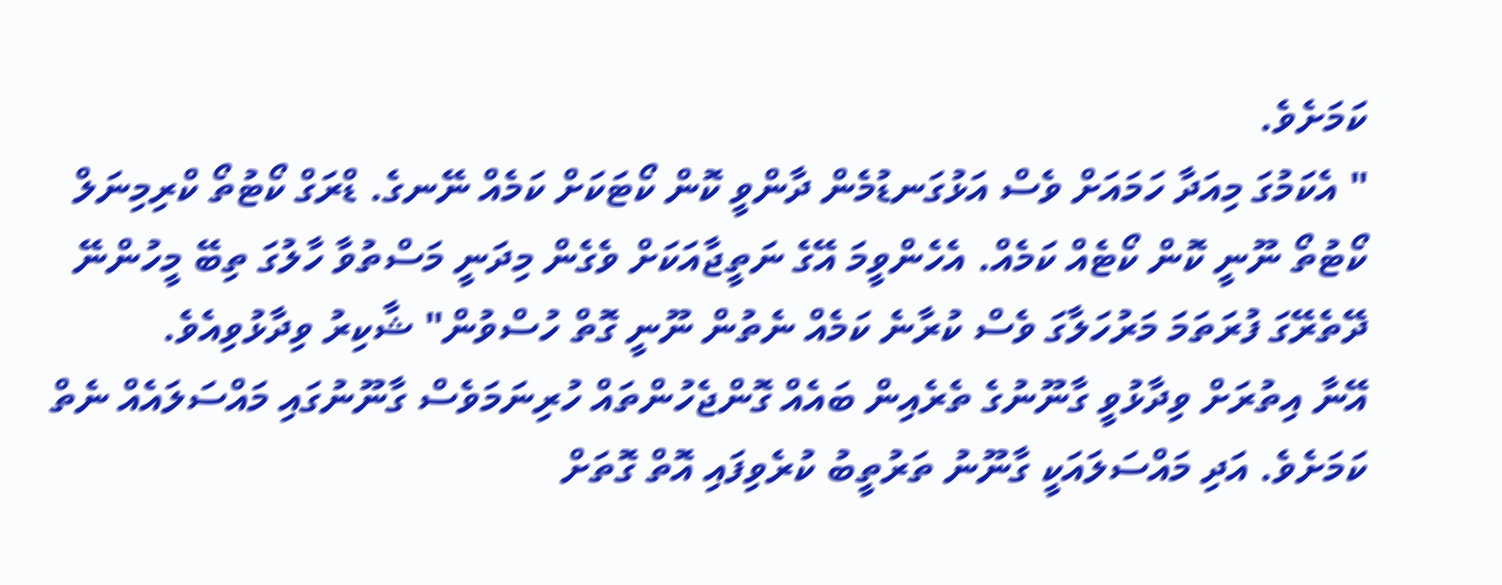ކަމަށެވެ.
" އެކަމުގަ މިއަދާ ހަމައަށް ވެސް އަޅުގަނޑުމެން ދާންވީ ކޮން ކޯޓަކަށް ކަމެއް ނޭނގެ. ޑްރަގް ކޯޓުތޯ ކްރިމިނަލް ކޯޓުތޯ ނޫނީ ކޮން ކޯޓެއް ކަމެއް. އެހެންވީމަ އޭގެ ނަތީޖާއަކަށް ވެގެން މިދަނީ މަސްތުވާ ހާލުގަ ތިބޭ މީހުންނޭ ދޭތެރޭގަ ފުރަތަމަ މަރުހަލާގަ ވެސް ކުރާނެ ކަމެއް ނެތުން ނޫނީ ގޮތް ހުސްވުން" ޝާކިރު ވިދާޅުވިއެވެ.
އޭނާ އިތުރަށް ވިދާޅުވީ ގާނޫނުގެ ތެރެއިން ބައެއް ގޮންޖެހުންތައް ހުރިނަމަވެސް ގާނޫނުގައި މައްސަލައެއް ނެތް ކަމަށެވެ. އަދި މައްސަލައަކީ ގާނޫނު ތަރުތީބު ކުރެވިފައި އޮތް ގޮތަށް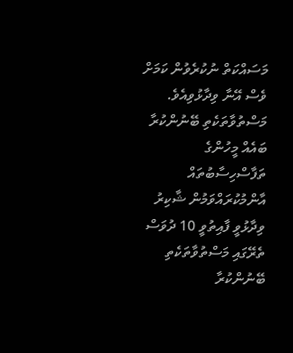މަސައްކަތް ނުކުރެވުން ކަމަށް ވެސް އޭނާ ވިދާޅުވިއެވެ.
މަސްތުވާތަކެތި ބޭނުންކުރާ ބައެއް މީހުންގެ ތަފާސްހިސާބުތައް އާންމުކުރައްވަމުން ޝާކިރު ވިދާޅުވީ ފާއިތުވީ 10 ދުވަސް ތެރޭގައި މަސްތުވާތަކެތި ބޭނުންކުރާ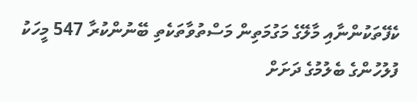ކެފޭތަކުންނާއި މާލޭގެ މަގުމަތިން މަސްތުވާތަކެތި ބޭނުންކުރާ 547 މީހަކު ފުލުހުންގެ ބެލުމުގެ ދަށަށް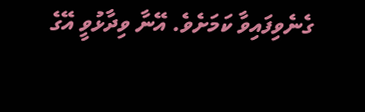ގެނެވިފައިވާ ކަމަށެވެ. އޭނާ ވިދާޅުވީ އޭގެ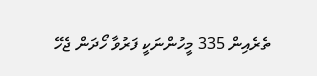ތެރެއިން 335 މީހުންނަކީ ފަރުވާ ހޯދަން ޖެހޭ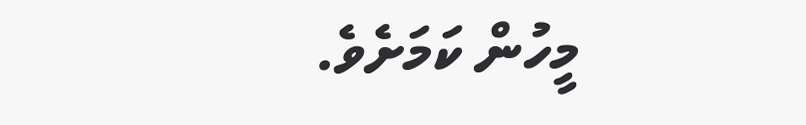މީހުން ކަމަށެވެ.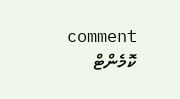comment ކޮމެންޓް